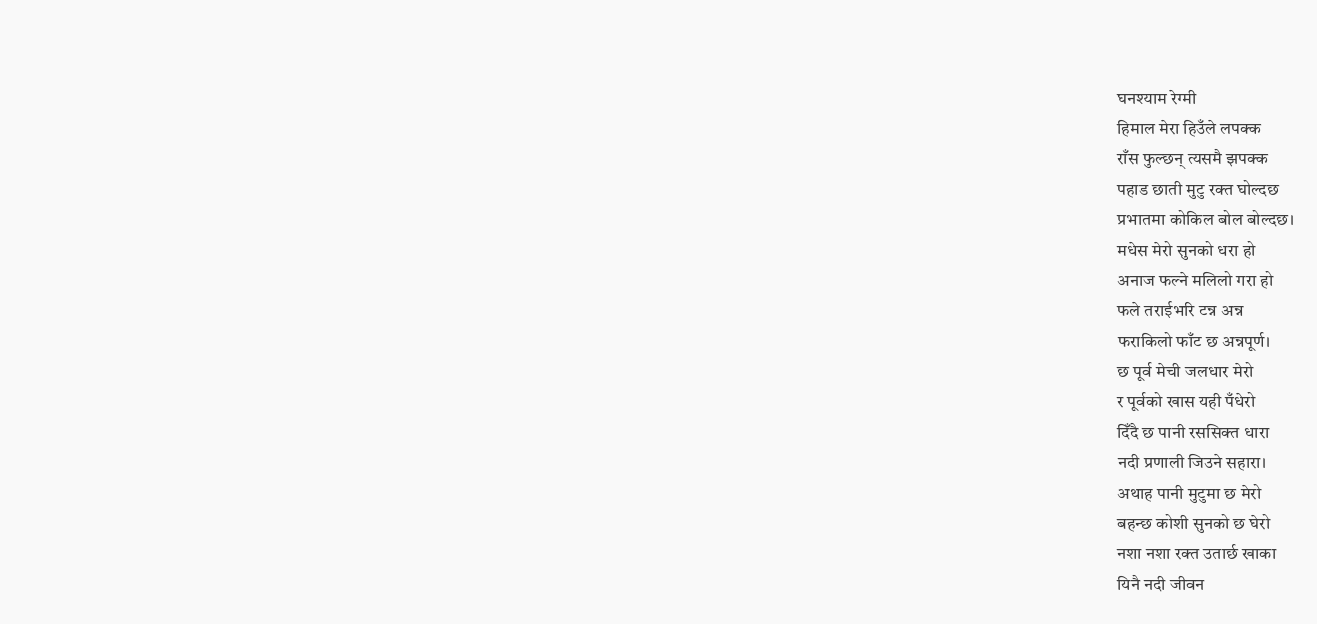घनश्याम रेग्मी
हिमाल मेरा हिउँले लपक्क
राँस फुल्छन् त्यसमै झपक्क
पहाड छाती मुटु रक्त घोल्दछ
प्रभातमा कोकिल बोल बोल्दछ।
मधेस मेरो सुनको धरा हो
अनाज फल्ने मलिलो गरा हो
फले तराईभरि टन्न अन्न
फराकिलो फाँट छ अन्नपूर्ण।
छ पूर्व मेची जलधार मेरो
र पूर्वको खास यही पँधेरो
दिँदै छ पानी रससिक्त धारा
नदी प्रणाली जिउने सहारा।
अथाह पानी मुटुमा छ मेरो
बहन्छ कोशी सुनको छ घेरो
नशा नशा रक्त उतार्छ खाका
यिनै नदी जीवन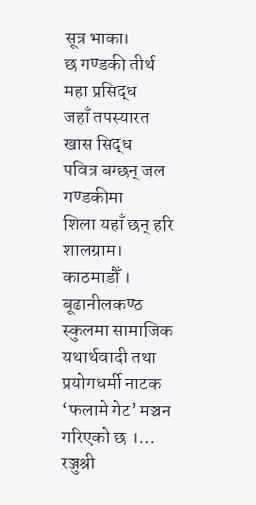सूत्र भाका।
छ गण्डकी तीर्थ महा प्रसिद्ध
जहाँ तपस्यारत खास सिद्ध
पवित्र बग्छन् जल गण्डकीमा
शिला यहाँ छन् हरि शालग्राम।
काठमाडौँ । बूढानीलकण्ठ स्कुलमा सामाजिक यथार्थवादी तथा प्रयोगधर्मी नाटक ‘फलामे गेट’ मञ्चन गरिएको छ ।…
रञ्जुश्री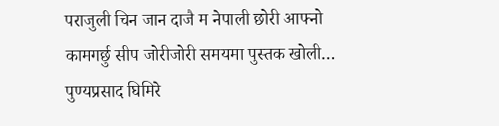पराजुली चिन जान दाजै म नेपाली छोरी आफ्नो कामगर्छु सीप जोरीजोरी समयमा पुस्तक खोली…
पुण्यप्रसाद घिमिरे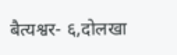बैत्यश्वर- ६,दोलखा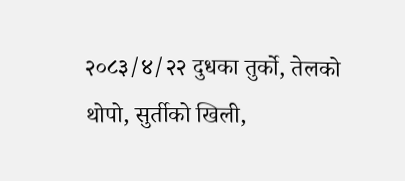२०८३/४/२२ दुधका तुर्को, तेलको थोपो, सुर्तीको खिली,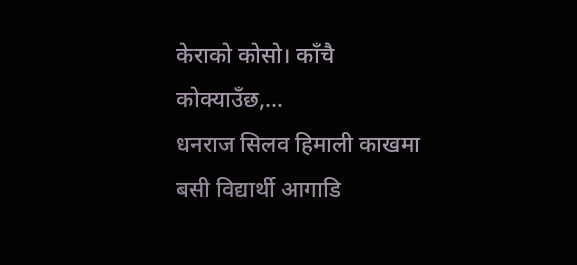केराको कोसो। काँचै कोक्याउँछ,…
धनराज सिलव हिमाली काखमा बसी विद्यार्थी आगाडि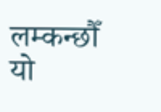लम्कन्छौँ यो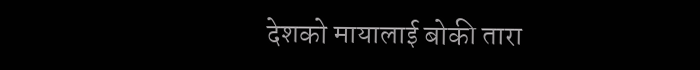देशको मायालाई बोकी तारा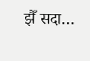झैँ सदा…